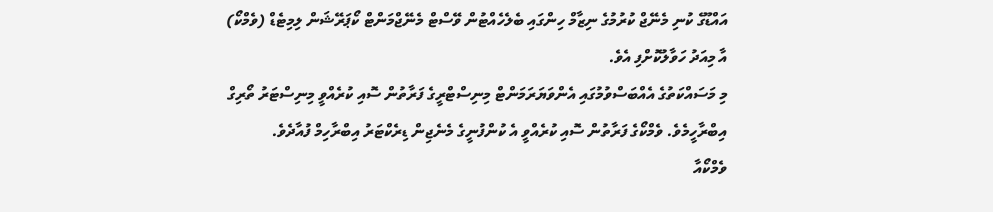އައްޑޫގެ ކުނި މެނޭޖް ކުރުމުގެ ނިޒާމް ހިންގައި ބެލެހެއްޓުން ވޭސްޓް މެނޭޖްމަންޓް ކޯޕަރޭޝަން ލިމިޓެޑް (ވެމްކޯ) އާ މިއަދު ހަވާލުކޮށްފި އެވެ.
މި މަސައްކަތުގެ އެއްބަސްވުމުގައި އެންވަޔަރަމަންޓް މިނިސްޓްރީގެ ފަރާތުން ސޮއި ކުރެއްވީ މިނިސްޓަރު ތޯރިގް އިބްރާހީމެވެ. ވެމްކޯގެ ފަރާތުން ސޮއި ކުރެއްވީ އެ ކުންފުނީގެ މެނެޖިން ޑިރެކްޓަރު އިބްރާހިމް ފުއާދެވެ.
ވެމްކޯއާ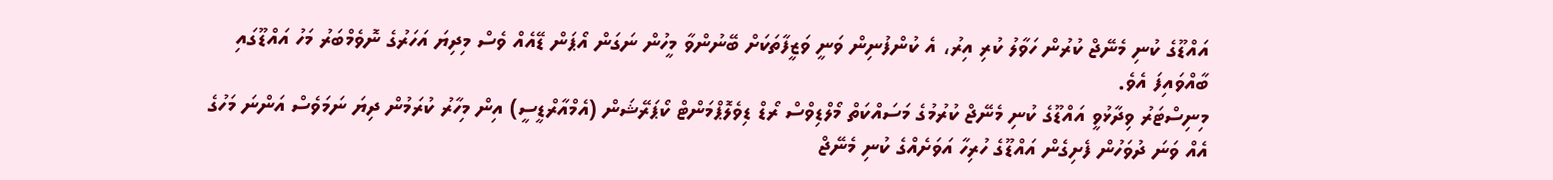އައްޑޫގެ ކުނި މެނޭޖް ކުރުން ހަވާލު ކުރި އިރު، އެ ކުންފުނިން ވަނީ ވަޒީފާތަކަށް ބޭނުންވާ މީހުން ނަގަން އޯޕަން ޑޭއެއް ވެސް މިދިޔަ އަހަރުގެ ނޮވެމްބަރު މަހު އައްޑޫގައި ބާއްވައިފަ އެވެ.
މިނިސްޓަރު ވިދާޅުވީ އައްޑޫގެ ކުނި މެނޭޖް ކުރުމުގެ މަސައްކަތް މޯލްޑިވްސް ރޯޑް ޑިވެލޮޕްމަންޓް ކޯޕަރޭޝަން (އެމްއާރްޑީސީ) އިން މިހާރު ކުރަމުން ދިޔަ ނަމަވެސް އަންނަ މަހުގެ އެއް ވަނަ ދުވަހުން ފެށިގެން އައްޑޫގެ ހުރިހާ އަވަށެއްގެ ކުނި މެނޭޖް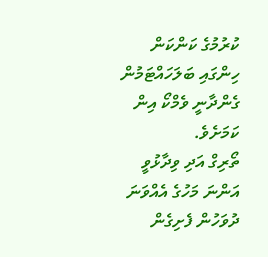ކުރުމުގެ ކަންކަން ހިންގައި ބަލަހައްޓަމުން ގެންދާނީ ވެމްކޯ އިން ކަމަށެވެ.
ތޯރިގް އަދި ވިދާޅުވީ އަންނަ މަހުގެ އެއްވަނަ ދުވަހުން ފެށިގެން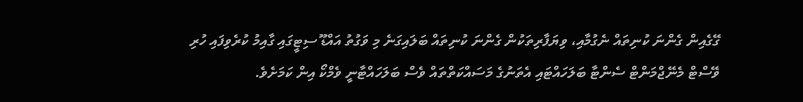ގޭގެއިން ގެންނަ ކުނިތައް ނެގުމާއި، ވިޔަފާރިތަކުން ގެންނަ ކުނިތައް ބަލައިގަނެ މި ވަގުތު އައްޑޫ ސިޓީގައި ގާއިމު ކުރެވިފައި ހުރި ވޭސްޓް މެނޭޖްމަންޓް ސެންޓާ ބަލަހައްޓައި އެތަނުގެ މަސައްކަތްތައް ވެސް ބަލަހައްޓާނީ ވެމްކޯ އިން ކަމަށެވެ.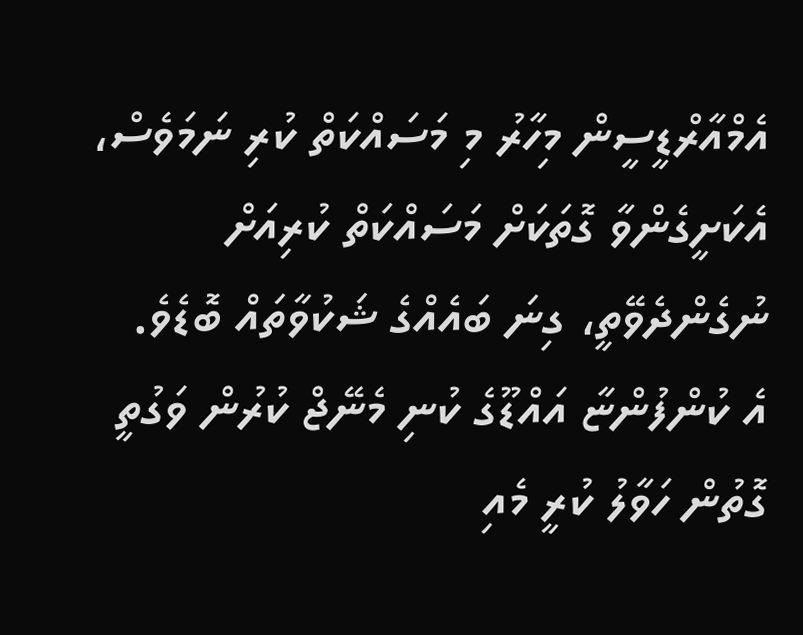އެމްއާރްޑީސީން މިހާރު މި މަސައްކަތް ކުރި ނަމަވެސް، އެކަށީގެންވާ ގޮތަކަށް މަސައްކަތް ކުރިއަށް ނުގެންދެވޭތީ، ގިނަ ބައެއްގެ ޝަކުވާތައް ބޮޑެވެ.
އެ ކުންފުންޏާ އައްޑޫގެ ކުނި މެނޭޖް ކުރުން ވަގުތީ ގޮތުން ހަވާލު ކުރީ މެއި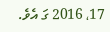17، 2016 ގަ އެވެ.